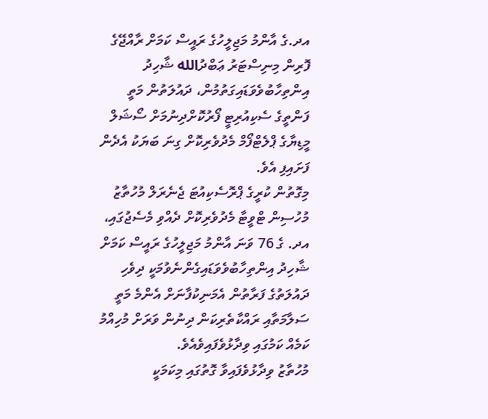އދ.ގެ އާންމު މަޖިލީހުގެ ރައީސް ކަމަށް ރާއްޖޭގެ ފޮރިން މިނިސްޓަރު ޢަބްދުالله ޝާހިދު އިންތިހާބުވެވަޑައިގަތުމުން، ދައުލަތުން މަތީ ފަންތީގެ ސެކިއުރިޓީ ފޯރުކޮށްދިނުމަށް ސޯޝަލް މީޑިޔާގެ ޕްލެޓްފޯމް މެދުވެރިކޮށް ގިނަ ބަޔަކު އެދެން ފަށައިފި އެވެ.
މިގޮތުން ކުރީގެ ޕްރޮސެކިއުޓަ ޖެނެރަލް މުހުތާޒު މުހުސިން ޓްވީޓާ މެދުވެރިކޮށް ދެއްވި މެސެޖުގައި، އދ. ގެ 76 ވަނަ އާންމު މަޖިލީހުގެ ރައީސް ކަމަށް ޝާހިދު އިންތިހާބުވެވަޑައިގެންނެވުމަކީ ދިވެހި ދައުލަތުގެ ފަރާތުން އެމަނިކުފާނަށް އެންމެ މަތީ ސަލާމަތާއި ރައްކާތެރިކަން ދިނުން ވަރަށް މުހިއްމު ކަމެއް ކަމުގައި ވިދާޅުވެފައިވެއެވެ.
މުހުތާޒު ވިދާޅުވެފައިވާ ގޮތުގައި މިކަމަކީ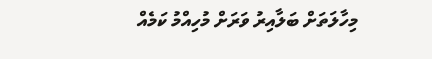މިހާލަތަށް ބަލާއިރު ވަރަށް މުހިއްމު ކަމެއް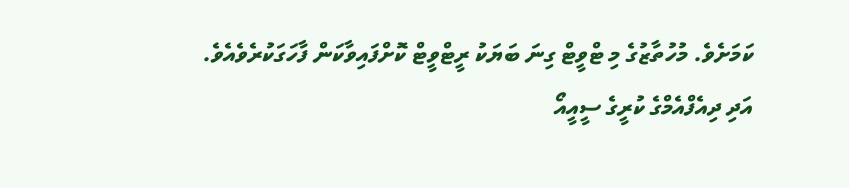ކަމަށެވެ. މުހުތާޒުގެ މި ޓްވީޓް ގިނަ ބަޔަކު ރީޓްވީޓް ކޮށްފައިވާކަން ފާހަގަކުރެވެއެވެ.
އަދި ދިއެފްއެމްގެ ކުރީގެ ސީއީއޯ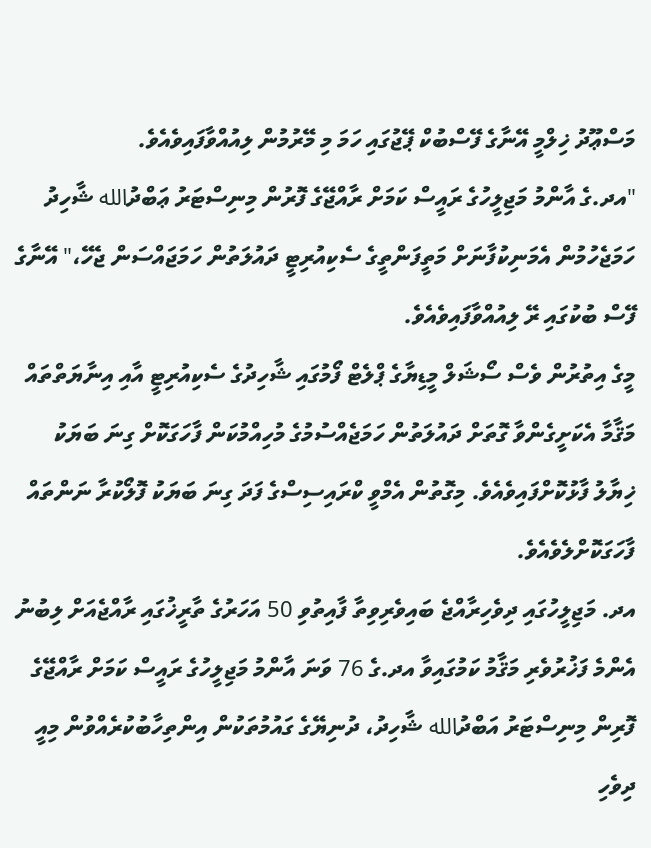މަސްޢޫދު ޚިލްމީ އޭނާގެ ފޭސްބުކް ޕޭޖުގައި ހަމަ މި މޭރުމުން ލިއުއްވާފައިވެއެވެ.
"އދ.ގެ އާންމު މަޖިލީހުގެ ރައީސް ކަމަށް ރާއްޖޭގެ ފޮރުން މިނިސްޓަރު ޢަބްދުالله ޝާހިދު ހަމަޖެހުމުން އެމަނިކުފާނަށް މަތީފަންތީގެ ސެކިއުރިޓީ ދައުލަތުން ހަމަޖައްސަން ޖެހޭ،" އޭނާގެ ފޭސް ބުކުގައި ރޭ ލިއުއްވާފައިވެއެވެ.
މީގެ އިތުރުން ވެސް ސޯޝަލް މީޑިޔާގެ ޕްލެޓް ފޯމުގައި ޝާހިދުގެ ސެކިއުރިޓީ އާއި އިނާޔަތްތައް މަޤާމާ އެކަށީގެންވާ ގޮތަށް ދައުލަތުން ހަމަޖެއްސުމުގެ މުހިއްމުކަން ފާހަގަކޮށް ގިނަ ބަޔަކު ޚިޔާލު ފާޅުކޮށްފައިވެއެވެ. މިގޮތުން އެމްވީ ކްރައިސިސްގެ ފަދަ ގިނަ ބަޔަކު ފޮލޯކުރާ ނަންތައް ފާހަގަކޮށްލެވެއެވެ.
އދ. މަޖިލީހުގައި ދިވެހިރާއްޖެ ބައިވެރިވިތާ ފާއިތުވި 50 އަހަރުގެ ތާރީޚުގައި ރާއްޖެއަށް ލިބުނު އެންމެ ފަޚުރުވެރި މަޤާމު ކަމުގައިވާ އދ.ގެ 76 ވަނަ އާންމު މަޖިލީހުގެ ރައީސް ކަމަށް ރާއްޖޭގެ ފޮރިން މިނިސްޓަރު އަބްދުالله ޝާހިދު، ދުނިޔޭގެ ގައުމުތަކުން އިންތިހާބުކުރެއްވުން މިއީ ދިވެހި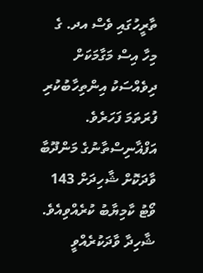ތާރީހުގައި ވެސް އދ. ގެ މިހާ އިސް މަގާމަކަށް ދިވެއްސަކު އިންތިހާބުކުރި ފުރަތަމަ ފަހަރެވެ.
އަފްޣާނިސްތާނުގެ މަންދޫބާ ވާދަކޮށް ޝާހިދަށް 143 ވޯޓު ކާމިޔާބު ކުރެއްވިއެވެ. ޝާހިދާ ވާދަކުރެއްވީ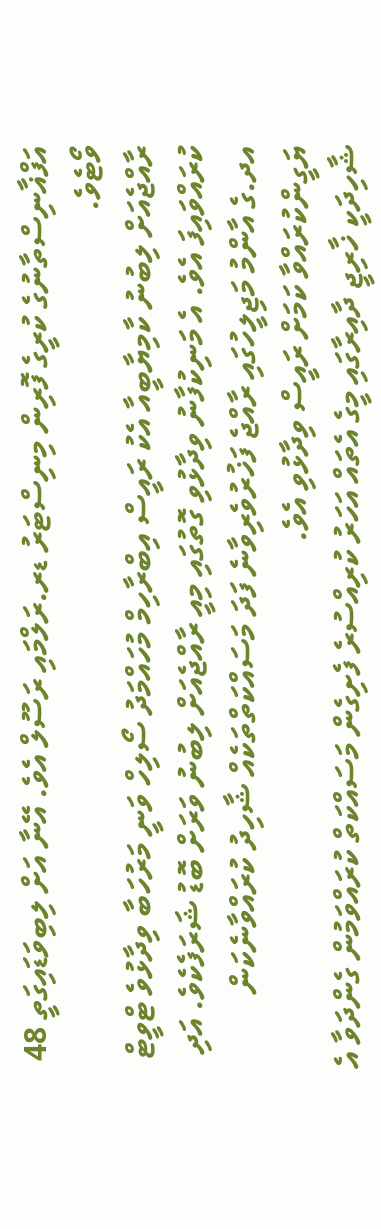އަފްޣާނިސްތާނުގެ ކުރީގެ ފޮރިން މިނިސްޓަރު ޑރ.ރަލްމައި ރަސޫލް އެވެ. އޭނާ އަށް ލިބިވަޑައިގަތީ 48 ވޯޓެވެ.
ރާއްޖެއަށް ލިބުނު ކާމިޔާބީއާ އެކު ރައީސް އިބްރާހިމް މުހައްމަދު ސޯލިހް ވަނީ މަރުހަބާ ވިދާޅުވެ ޓްވީޓް ކުރައްވައިފަ އެވެ. އެ މަނިކުފާނު ވިދާޅުވި ގޮތުގައި މިއީ ރާއްޖެއަށް ލިބުނު ވަރަށް ބޮޑު ޝަރަފެކެވެ. އަދި އދ.ގެ އާންމު މަޖިލީހުގައި ރާއްޖެ ފަޚުރުވެރިވާނެ ފަދަ މަސައްކަތްތަކެއް ޝާހިދު ކުރައްވާނެކަން ޔަގީންކުރައްވާ ކަމަށް ރައީސް ވިދާޅުވި އެވެ.
ޝާހިދަކީ ޚާރިޖީ ދާއިރާގައި މީގެ އެތައް އަހަރު ކުރިއްސުރެ ފެށިގެން މަސައްކަތް ކުރައްވަމުން ގެންދަވާ އެ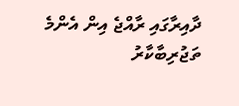ދާއިރާގައި ރާއްޖެ އިން އެންމެ ތަޖުރިބާކާރު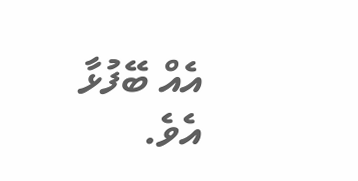އެއް ބޭފުޅާ އެވެ.